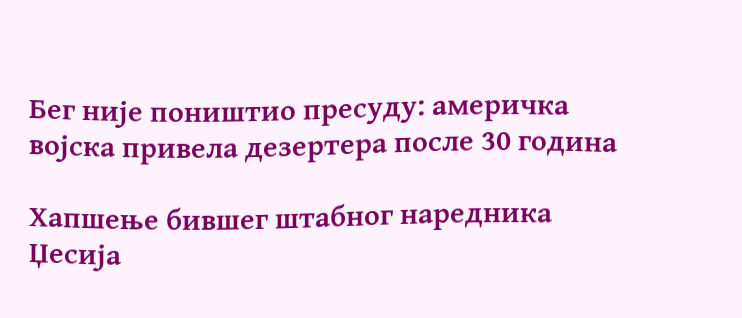Бег није поништио пресуду: америчка војска привела дезертера после 30 година

Хапшење бившег штабног наредника Џесија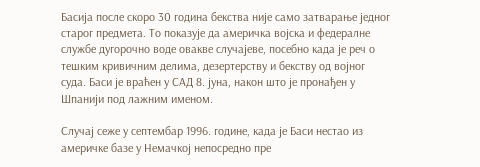Басија после скоро 30 година бекства није само затварање једног старог предмета. То показује да америчка војска и федералне службе дугорочно воде овакве случајеве, посебно када је реч о тешким кривичним делима, дезертерству и бекству од војног суда. Баси је враћен у САД 8. јуна, након што је пронађен у Шпанији под лажним именом.

Случај сеже у септембар 1996. године, када је Баси нестао из америчке базе у Немачкој непосредно пре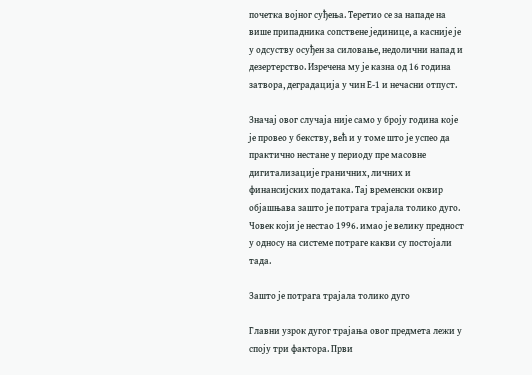почетка војног суђења. Теретио се за нападе на више припадника сопствене јединице, а касније је у одсуству осуђен за силовање, недолични напад и дезертерство. Изречена му је казна од 16 година затвора, деградација у чин Е-1 и нечасни отпуст.

Значај овог случаја није само у броју година које је провео у бекству, већ и у томе што је успео да практично нестане у периоду пре масовне дигитализације граничних, личних и финансијских података. Тај временски оквир објашњава зашто је потрага трајала толико дуго. Човек који је нестао 1996. имао је велику предност у односу на системе потраге какви су постојали тада.

Зашто је потрага трајала толико дуго

Главни узрок дугог трајања овог предмета лежи у споју три фактора. Први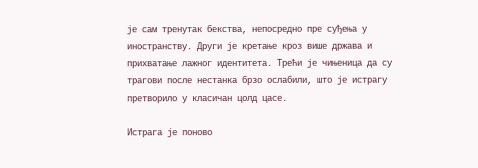је сам тренутак бекства, непосредно пре суђења у иностранству. Други је кретање кроз више држава и прихватање лажног идентитета. Трећи је чињеница да су трагови после нестанка брзо ослабили, што је истрагу претворило у класичан цолд цасе.

Истрага је поново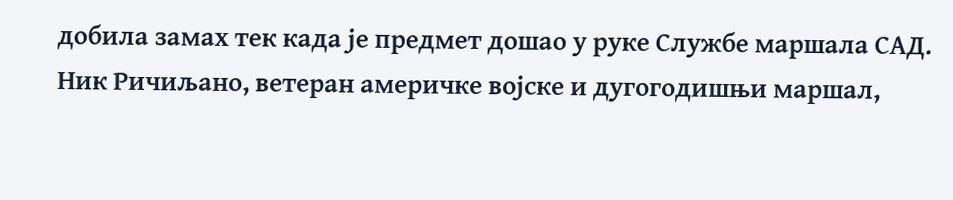добила замах тек када је предмет дошао у руке Службе маршала САД. Ник Ричиљано, ветеран америчке војске и дугогодишњи маршал,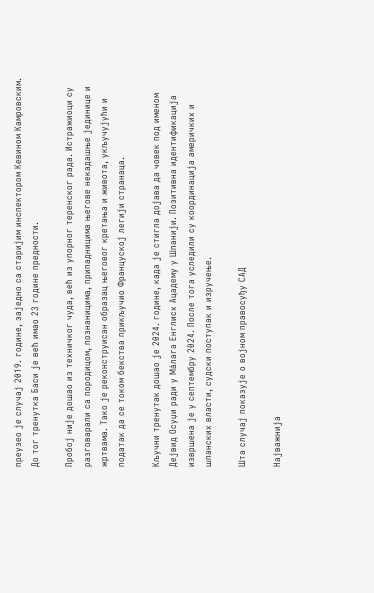преузео је случај 2019. године, заједно са старијим инспектором Кевином Камровским. До тог тренутка Баси је већ имао 23 године предности.

Пробој није дошао из техничког чуда, већ из упорног теренског рада. Истражиоци су разговарали са породицом, познаницима, припадницима његове некадашње јединице и жртвама. Тако је реконструисан образац његовог кретања и живота, укључујући и податак да се током бекства прикључио Француској легији странаца.

Кључни тренутак дошао је 2024. године, када је стигла дојава да човек под именом Дејвид Осуџи ради у Мáлага Енглисх Ацадемy у Шпанији. Позитивна идентификација извршена је у септембру 2024. После тога уследили су координација америчких и шпанских власти, судски поступак и изручење.

Шта случај показује о војном правосуђу САД

Најважнија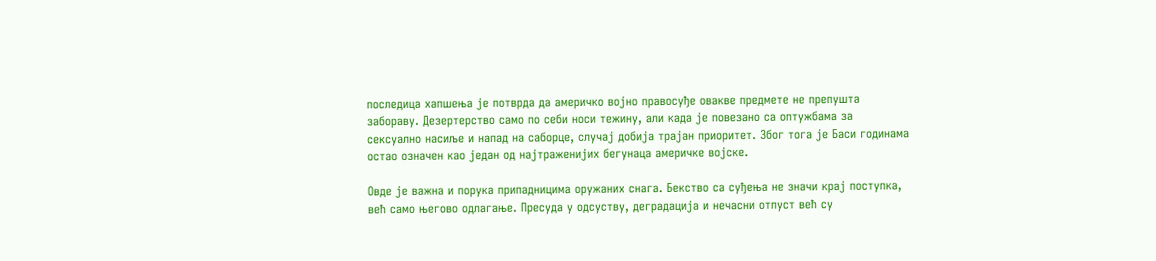последица хапшења је потврда да америчко војно правосуђе овакве предмете не препушта забораву. Дезертерство само по себи носи тежину, али када је повезано са оптужбама за сексуално насиље и напад на саборце, случај добија трајан приоритет. Због тога је Баси годинама остао означен као један од најтраженијих бегунаца америчке војске.

Овде је важна и порука припадницима оружаних снага. Бекство са суђења не значи крај поступка, већ само његово одлагање. Пресуда у одсуству, деградација и нечасни отпуст већ су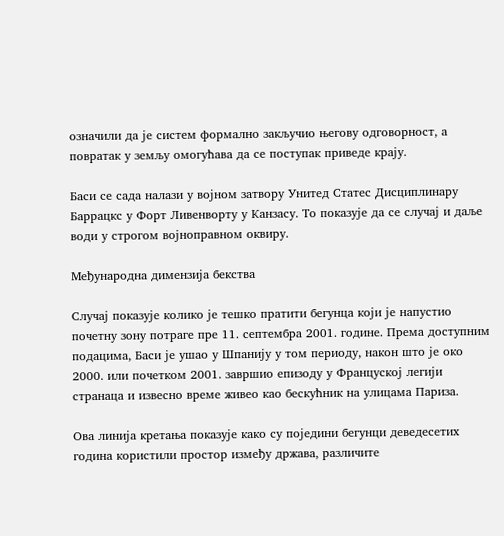означили да је систем формално закључио његову одговорност, а повратак у земљу омогућава да се поступак приведе крају.

Баси се сада налази у војном затвору Унитед Статес Дисциплинарy Баррацкс у Форт Ливенворту у Канзасу. То показује да се случај и даље води у строгом војноправном оквиру.

Међународна димензија бекства

Случај показује колико је тешко пратити бегунца који је напустио почетну зону потраге пре 11. септембра 2001. године. Према доступним подацима, Баси је ушао у Шпанију у том периоду, након што је око 2000. или почетком 2001. завршио епизоду у Француској легији странаца и извесно време живео као бескућник на улицама Париза.

Ова линија кретања показује како су поједини бегунци деведесетих година користили простор између држава, различите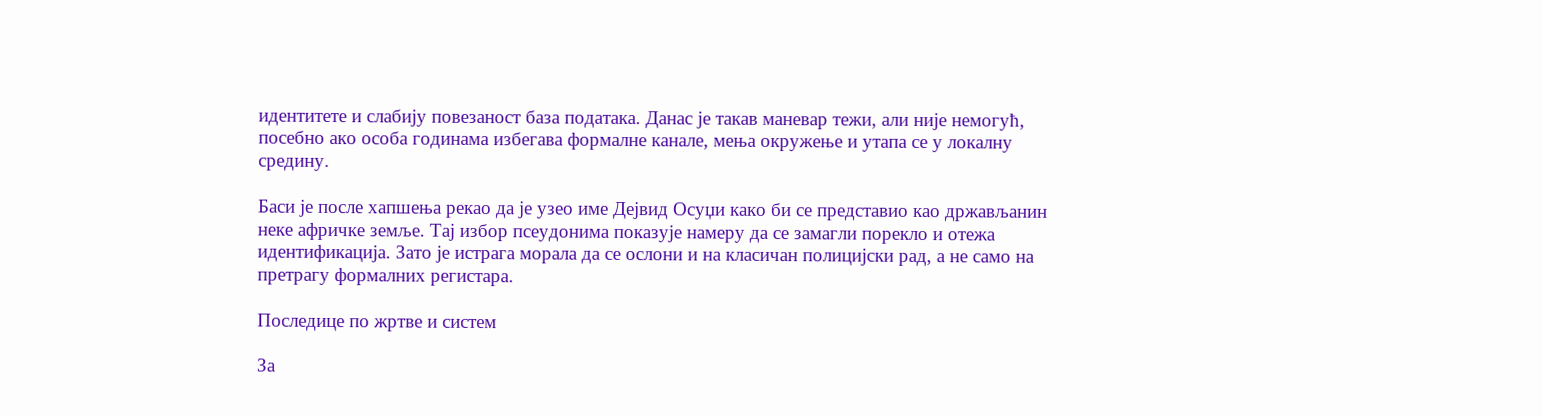идентитете и слабију повезаност база података. Данас је такав маневар тежи, али није немогућ, посебно ако особа годинама избегава формалне канале, мења окружење и утапа се у локалну средину.

Баси је после хапшења рекао да је узео име Дејвид Осуџи како би се представио као држављанин неке афричке земље. Тај избор псеудонима показује намеру да се замагли порекло и отежа идентификација. Зато је истрага морала да се ослони и на класичан полицијски рад, а не само на претрагу формалних регистара.

Последице по жртве и систем

За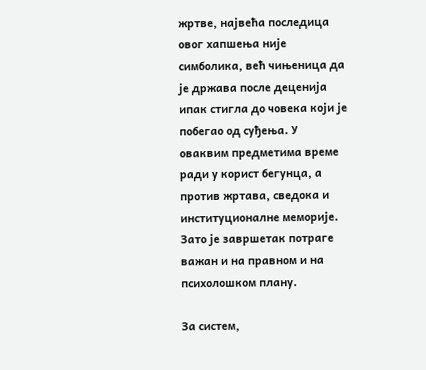жртве, највећа последица овог хапшења није симболика, већ чињеница да је држава после деценија ипак стигла до човека који је побегао од суђења. У оваквим предметима време ради у корист бегунца, а против жртава, сведока и институционалне меморије. Зато је завршетак потраге важан и на правном и на психолошком плану.

За систем,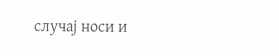случај носи и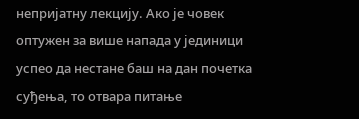непријатну лекцију. Ако је човек оптужен за више напада у јединици успео да нестане баш на дан почетка суђења, то отвара питање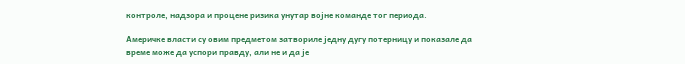контроле, надзора и процене ризика унутар војне команде тог периода.

Америчке власти су овим предметом затвориле једну дугу потерницу и показале да време може да успори правду, али не и да је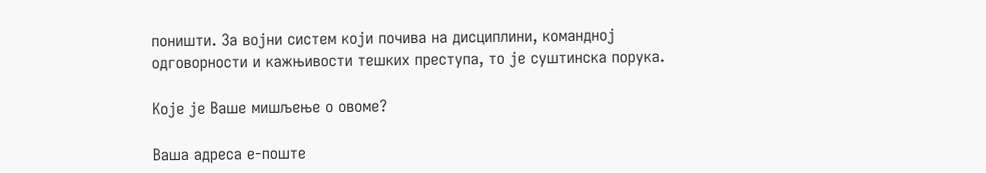поништи. За војни систем који почива на дисциплини, командној одговорности и кажњивости тешких преступа, то је суштинска порука.

Које је Ваше мишљење о овоме?

Ваша адреса е-поште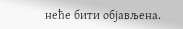неће бити објављена.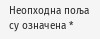Неопходна поља су означена *